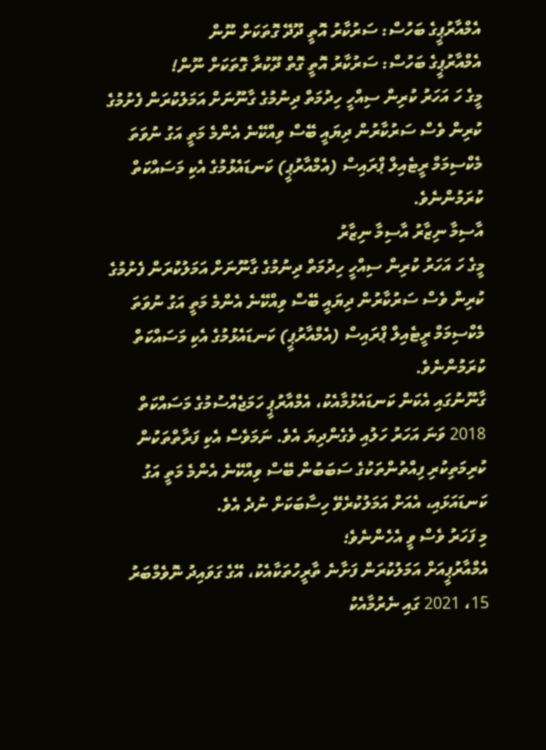އެމްއާރުޕީގެ ބަހުސް: ސަރުކާރު އޮތީ ދޫދޭ ގޮތަކަށް ނޫން
އެމްއާރުޕީގެ ބަހުސް: ސަރުކާރު އޮތީ ގޮތް ދޫކުރާ ގޮތަކަށް ނޫން!
މީގެ ހަ އަހަރު ކުރިން ސިއްހީ ހިދުމަތް ދިނުމުގެ ގާނޫނަށް އަމަލުކުރަން ފެށުމުގެ ކުރިން ވެސް ސަރުކާރުން ދިޔައީ ބޭސް ވިއްކޭނެ އެންމެ މަތީ އަގު ނުވަތަ މެކްސިމަމް ރީޓެއިލް ޕްރައިސް (އެމްއާރުޕީ) ކަނޑައެޅުމުގެ އެކި މަސައްކަތް ކުރަމުންނެވެ.
އާސިމާ ނިޒާރު އާސިމާ ނިޒާރު
މީގެ ހަ އަހަރު ކުރިން ސިއްހީ ހިދުމަތް ދިނުމުގެ ގާނޫނަށް އަމަލުކުރަން ފެށުމުގެ ކުރިން ވެސް ސަރުކާރުން ދިޔައީ ބޭސް ވިއްކޭނެ އެންމެ މަތީ އަގު ނުވަތަ މެކްސިމަމް ރީޓެއިލް ޕްރައިސް (އެމްއާރުޕީ) ކަނޑައެޅުމުގެ އެކި މަސައްކަތް ކުރަމުންނެވެ.
ގާނޫނުގައި އެކަން ކަނޑައެޅުމާއެކު، އެމްއާރުޕީ ހަމަޖެއްސުމުގެ މަސައްކަތް 2018 ވަނަ އަހަރު ހަލުއި ވެގެންދިޔަ އެވެ. ނަމަވެސް އެކި ފަރާތްތަކުން ކުރިމަތިކުރި ފިއްތުންތަކުގެ ސަބަބުން ބޭސް ވިއްކޭނެ އެންމެ މަތީ އަގު ކަނޑައަޅައި، އެއަށް އަމަލުކުރެވޭ ހިސާބަކަށް ނުދެ އެވެ.
މި ފަހަރު ވެސް ވީ އެހެންނެވެ؛
އެމްއާރުޕީއަށް އަމަލުކުރަން ފަށާނެ ތާރީހުތަކާއެކު، އޭގެ ގަވައިދު ނޮވެމްބަރު 15، 2021 ގައި ނެރުމާއެކު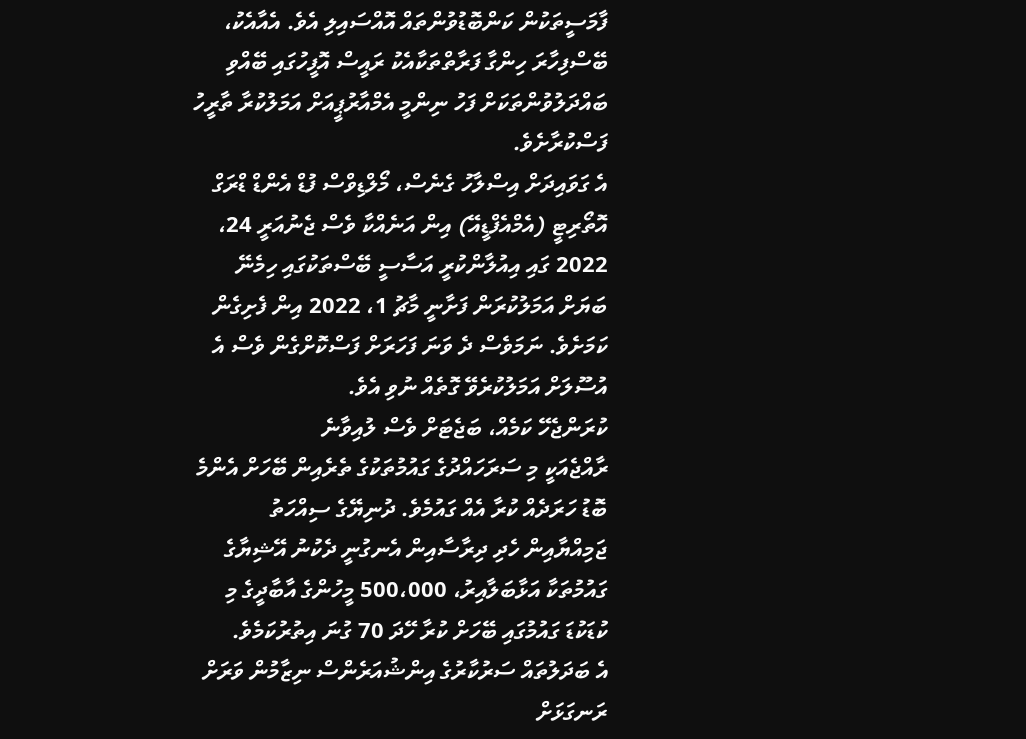ފާމަސީތަކުން ކަންބޮޑުވުންތައް އޮއްސައިލި އެވެ. އެއާއެކު، ބޭސްފިހާރަ ހިންގާ ފަރާތްތަކާއެކު ރައީސް އޮފީހުގައި ބޭއްވި ބައްދަލުވުންތަކަށް ފަހު ނިންމީ އެމްއާރުޕީއަށް އަމަލުކުރާ ތާރީހު ފަސްކުރާށެވެ.
އެ ގަވައިދަށް އިސްލާހު ގެނެސް، މޯލްޑިވްސް ފުޑް އެންޑް ޑްރަގް އޮތޯރިޓީ (އެމްއެފްޑީއޭ) އިން އަނެއްކާ ވެސް ޖެނުއަރީ 24، 2022 ގައި އިއުލާންކުރީ އަސާސީ ބޭސްތަކުގައި ހިމެނޭ ބަޔަށް އަމަލުކުރަން ފަށާނީ މާޗު 1، 2022 އިން ފެށިގެން ކަމަށެވެ. ނަމަވެސް ދެ ވަނަ ފަހަރަށް ފަސްކޮށްގެން ވެސް އެ އުސޫލަށް އަމަލުކުރެވޭ ގޮތެއް ނުވި އެވެ.
ކުރަންޖެހޭ ކަމެއް، ބަޖެޓަށް ވެސް ލުއިވާނެ
ރާއްޖެއަކީ މި ސަރަހައްދުގެ ގައުމުތަކުގެ ތެރެއިން ބޭހަށް އެންމެ ބޮޑު ހަރަދެއް ކުރާ އެއް ގައުމެވެ. ދުނިޔޭގެ ސިއްހަތު ޖަމިއްޔާއިން ހެދި ދިރާސާއިން އެނގުނީ ދެކުނު އޭޝިޔާގެ ގައުމުތަކާ އަޅާބަލާއިރު، 500،000 މީހުންގެ އާބާދީގެ މި ކުޑަކުޑަ ގައުމުގައި ބޭހަށް ކުރާ ހޭދަ 70 ގުނަ އިތުރުކަމެވެ.
އެ ބަދަލުތައް ސަރުކާރުގެ އިންޝުއަރެންސް ނިޒާމުން ވަރަށް ރަނގަޅަށް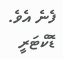ފެނެ އެވެ.
ޑޮކްޓަރީ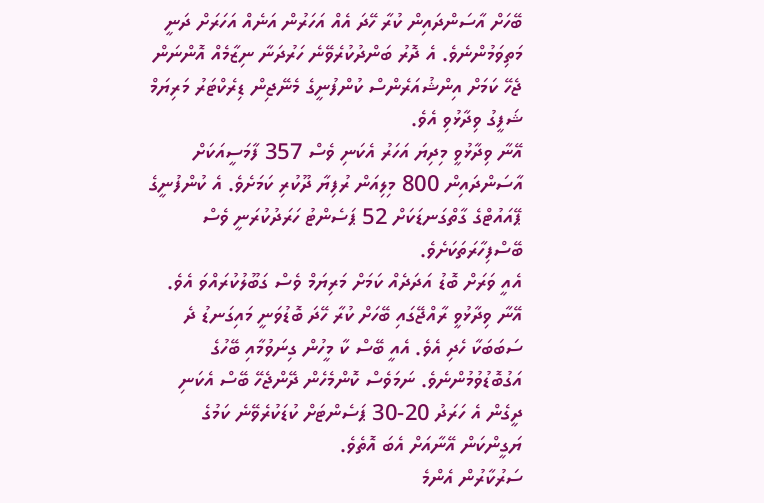ބޭހަށް އާސަންދައިން ކުރާ ހޭދަ އެއް އަހަރުން އަނެއް އަހަރަށް ދަނީ މަތިވަމުންނެވެ. އެ ދޮރު ބަންދުކުރެވޭނެ ހަރުދަނާ ނިޒާމެއް އޮންނަން ޖެހޭ ކަމަށް އިންޝުއަރެންސް ކުންފުނީގެ މެނޭޖިން ޑިރެކްޓަރު މަރިޔަމް ޝަފީގު ވިދާޅުވި އެވެ.
އޭނާ ވިދާޅުވީ މިދިޔަ އަހަރު އެކަނި ވެސް 357 ފާމަސީއަކަށް އާސަންދައިން 800 މިލިއަން ރުފިޔާ ދޫކުރި ކަމަށެވެ. އެ ކުންފުނީގެ ޕޭއައުޓްގެ ގާތްގަނޑަކަށް 52 ޕަސެންޓު ހަރަދުކުރަނީ ވެސް ބޭސްފިހާރަތަކަށެވެ.
އެއީ ވަރަށް ބޮޑު އަދަދެއް ކަމަށް މަރިޔަމް ވެސް ގަބޫލުކުރައްވަ އެވެ.
އޭނާ ވިދާޅުވީ ރާއްޖޭގައި ބޭހަށް ކުރާ ހޭދަ ބޮޑުވަނީ މައިގަނޑު ދެ ސަބަބަކާ ހެދި އެވެ. އެއީ ބޭސް ކާ މީހުން ގިނަވުމާއި ބޭހުގެ އަގުބޮޑުވުމުންނެވެ. ނަމަވެސް ކޮންމެހެން ދޭންޖެހޭ ބޭސް އެކަނި ދީގެން އެ ހަރަދު 20-30 ޕަސެންޓަށް ކުޑަކުރެވޭނެ ކަމުގެ ޔަގީންކަން އޭނާއަށް އެބަ އޮތެވެ.
ސަރުކާރުން އެންމެ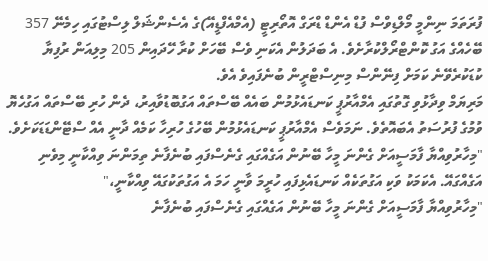ފުރަތަމަ ނިންމީ މޯލްޑިވްސް ފުޑް އެންޑް ޑްރަގް އޮތޯރިޓީ (އެމްއެފްޑީއޭ)ގެ އެސެންޝަލް ލިސްޓުގައި ހިމެނޭ 357 ބޭހެއްގެ އަގު ކޮންޓްރޯލްކުރާށެވެ. އެ ބަދަލުން އެކަނި ވެސް ބޭހަށް ކުރާ ހޭދައިން 205 މިލިއަން ރުފިޔާ ކުޑަކުރެވޭނެ ކަމަށް ފިނޭންސް މިނިސްޓްރީން ބުނެފައިވެ އެވެ.
މަރިޔަމް ވިދާޅުވި ގޮތުގައި އެމްއާރުޕީ ކަނޑައެޅުމުން ބައެއް ބޭސްތައް އަގުބޮޑުވާއިރު، ދެން ހުރި ބޭސްތައް އަގުހެޔޮ ވުމުގެ ފުރުސަތު އެބައޮތެވެ. ނަމަވެސް އެމްއާރުޕީ ކަނޑައެޅުމުން ބޭހުގެ ހުރިހާ ކަމެއް ދާނީ އެއް ސްޓޭންޑަޑަކަށެވެ.
"މިހާރުވިއްޔާ ފާމަސީއަށް ގެންނަ މީހާ ބޭނުން އަގެއްގައި ގެނެސްފައި ބުނެފާނެ ތިމަންނަ ވިއްކާނީ މިވެނި އަގެއްގައޭ. އެކަމަކު ވަކި އަގުތަކެއް ކަނޑައެޅިފައި ހުރީމަ ވާނީ ހަމަ އެ އަގުތަކުގައޭ ވިއްކާނީ،"
"މިހާރުވިއްޔާ ފާމަސީއަށް ގެންނަ މީހާ ބޭނުން އަގެއްގައި ގެނެސްފައި ބުނެފާނެ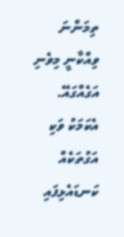ތިމަންނަ ވިއްކާނީ މިވެނި އަގެއްގައޭ. އެކަމަކު ވަކި އަގުތަކެއް ކަނޑައެޅިފައި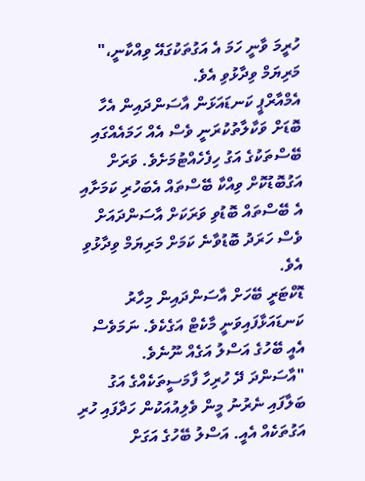ހުރީމަ ވާނީ ހަމަ އެ އަގުތަކުގައޭ ވިއްކާނީ،" މަރިޔަމް ވިދާޅުވި އެވެ.
އެމްއާރްޕީ ކަނޑައަޅަން އާސަންދައިން އެހާ ބޮޑަށް ވަކާލާތުކުރަނީ ވެސް އެއް ހަމައެއްގައި ބޭސްތަކުގެ އަގު ހިފެހެއްޓުމަށެވެ. ވަރަށް އަގުބޮޑުކޮށް ވިއްކާ ބޭސްތައް އެބަހުރި ކަމަށާއި އެ ބޭސްތައް ބޮޑުވި ވަރަކަށް އާސަންދައަށް ވެސް ހަރަދު ބޮޑުވާނެ ކަމަށް މަރިޔަމް ވިދާޅުވި އެވެ.
ޑޮކްޓަރީ ބޭހަށް އާސަންދައިން މިހާރު ކަނޑައަޅާފައިވަނީ މާކެޓް އަގެކެވެ. ނަމަވެސް އެއީ ބޭހުގެ އަސްލު އަގެއް ނޫނެވެ.
"އާސަންދަ ދޭ ހުރިހާ ފާމަސީތަކެއްގެ އަގު ބަލާފައި ނެރުނު މީން ވެލިއުއަކުން ހަދާފައި ހުރި އަގުތަކެއް އެއީ. އަސްލު ބޭހުގެ އަގަށް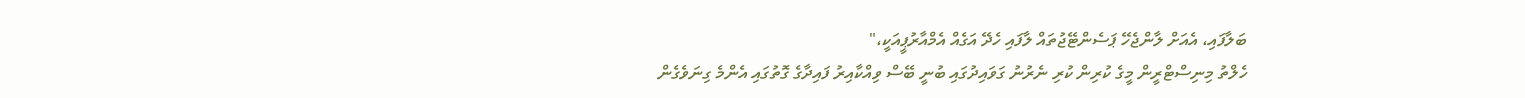ބަލާފައި، އެއަށް ލާންޖެހޭ ޕަސެންޓޭޖުތައް ލާފައި ހެދޭ އަގެއް އެމްއާރުޕީއަކީ،"
ހެލްތު މިނިސްޓްރީން މީގެ ކުރިން ކުރި ނެރުނު ގަވައިދުގައި ބުނީ ބޭސް ވިއްކާއިރު ފައިދާގެ ގޮތުގައި އެންމެ ގިނަވެގެން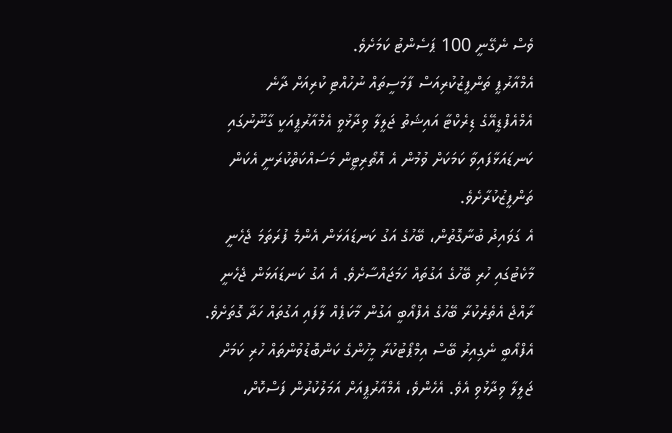ވެސް ނެގޭނީ 100 ޕަސެންޓު ކަމަށެވެ.
އެމްއާރުޕީ ތަންފީޒުކުރިއަސް ފާމަސީތައް ނުހުއްޓި ކުރިއަށް ދާނެ
އެމްއެފްޑީއޭގެ ޑިރެކްޓާ އައިޝަތު ޖަލީލާ ވިދާޅުވީ އެމްއާރުޕީއަކީ ގާނޫނުގައި ކަނޑައަޅާފައިވާ ކަމަކަށް ވުމުން އެ އޮތޯރިޓީން މަސައްކަތްކުރަނީ އެކަން ތަންފީޒުކުރާށެވެ.
އެ ގަވައިދު ބުނާގޮތުން، ބޭހުގެ އަގު ކަނޑައަޅަން އެންމެ ފުރަތަމަ ޖެހެނީ މާކެޓުގައި ހުރި ބޭހުގެ އަގުތައް ހަމަޖައްސާށެވެ. އެ އަގު ކަނޑައަޅަން ޖެހެނީ ރާއްޖެ އެތެރެކުރާ ބޭހުގެ އެފްއޯބީ އަގުން މާކަޕެއް ލާފައި އަގުތައް ހަދާ ގޮތަށެވެ.
އެފްއޯބީ ނެގިއިރު ބޭސް އިމްޕޯޓުކުރާ މީހުންގެ ކަންބޮޑުވުންތައް ހުރި ކަމަށް ޖަލީލާ ވިދާޅުވި އެވެ. އެހެންވެ، އެމްއާރުޕީއަށް އަމަލުކުރުން ފަސްކޮށް،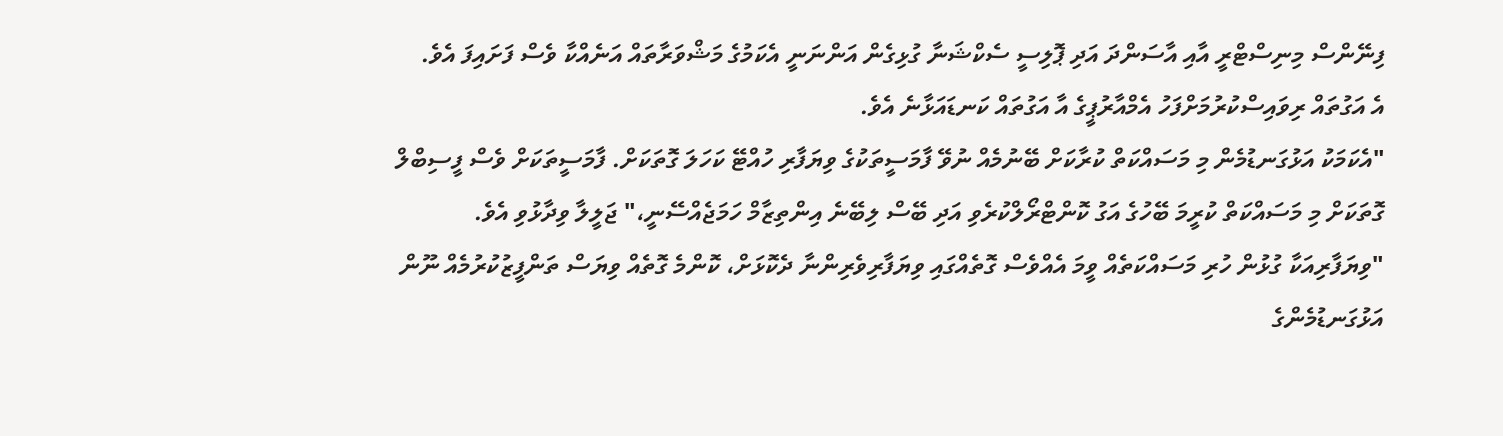ފިނޭންސް މިނިސްޓްރީ އާއި އާސަންދަ އަދި ޕޮލިސީ ސެކްޝަނާ ގުޅިގެން އަންނަނީ އެކަމުގެ މަޝްވަރާތައް އަނެއްކާ ވެސް ފަށައިފަ އެވެ.
އެ އަގުތައް ރިވައިސްކުރުމަށްފަހު އެމްއާރުޕީގެ އާ އަގުތައް ކަނޑައަޅާނެ އެވެ.
"އެކަމަކު އަޅުގަނޑުމެން މި މަސައްކަތް ކުރާކަށް ބޭނުމެއް ނުވޭ ފާމަސީތަކުގެ ވިޔަފާރި ހުއްޓޭ ކަހަލަ ގޮތަކަށް. ފާމަސީތަކަށް ވެސް ފީސިބްލް ގޮތަކަށް މި މަސައްކަތް ކުރީމަ ބޭހުގެ އަގު ކޮންޓްރޯލްކުރެވި އަދި ބޭސް ލިބޭނެ އިންތިޒާމް ހަމަޖެއްސޭނީ،" ޖަލީލާ ވިދާޅުވި އެވެ.
"ވިޔަފާރިއަކާ ގުޅުން ހުރި މަސައްކަތެއް ވީމަ އެއްވެސް ގޮތެއްގައި ވިޔަފާރިވެރިންނާ ދެކޮޅަށް، ކޮންމެ ގޮތެއް ވިޔަސް ތަންފީޒުކުރުމެއް ނޫން އަޅުގަނޑުމެންގެ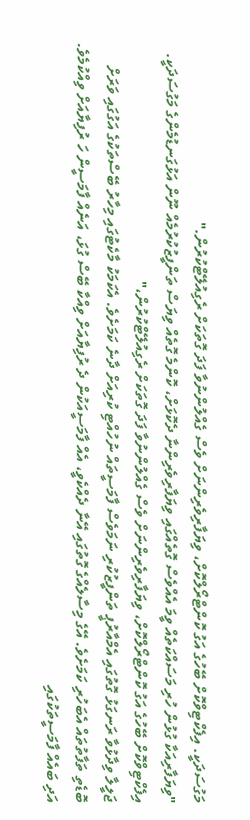މަގުސަދަކީ. އިފެކްޓިވްކޮށް ބޭހުގެ އަގު ކޮންޓްރޯލްކޮށް، ވިޔަފާރިވެރިންނަށް ވެސް ގެއްލުންނުވާ ފަދަ ގޮތަކަށް ރެގިއުލޭޓްކުރުން."
"ވިޔަފާރިއަކާ ގުޅުން ހުރި މަސައްކަތެއް ވީމަ އެއްވެސް ގޮތެއްގައި ވިޔަފާރިވެރިންނާ ދެކޮޅަށް، ކޮންމެ ގޮތެއް ވިޔަސް ތަންފީޒުކުރުމެއް ނޫން އަޅުގަނޑުމެންގެ މަގުސަދަކީ. އިފެކްޓިވްކޮށް ބޭހުގެ އަގު ކޮންޓްރޯލްކޮށް، ވިޔަފާރިވެރިންނަށް ވެސް ގެއްލުންނުވާ ފަދަ ގޮތަކަށް ރެގިއުލޭޓްކުރުން،"
ޖަލީލާ ވިދާޅުވާ ރަނގަޅު ގޮތުގައި އެމްއާރުޕީ ތަންފީޒުކުރި ނަމަވެސް ފާމަސީތައް ނުހުއްޓި ކުރިއަށް ދާނެ ކަމަށެވެ. އެކަމަކު މާކެޓުގައި މިހާރު ބޭސްތަކުގެ އަގުގައި ވަރަށް ބޮޑެތި ތަފާތުތައް އެބަހުރި ކަމަށެވެ. އޭގެ މިސާލެއްގެ ގޮތުގައި އޭނާ ދެއްކެވީ، އެއް ފާމަސީއަކުން ދެ ރުފިޔާއަށް ވިއްކާ ބޭސް ގުޅަ، އަނެއް ފާމަސީން ހަ ރުފިޔާއަށް ވިއްކުމެވެ. އަދި ބައެއް ފާމަސީތަކުގައި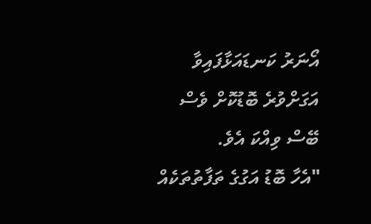އޯނަރު ކަނޑައަޅާފައިވާ އަގަށްވުރެ ބޮޑުކޮށް ވެސް ބޭސް ވިއްކަ އެވެ.
"އެހާ ބޮޑު އަގުގެ ތަފާތުތަކެއް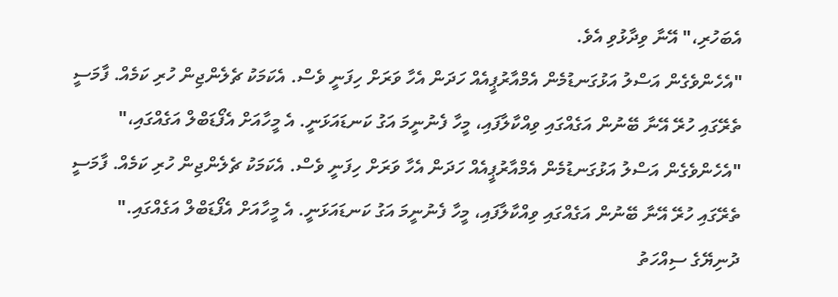އެބަހުރި،" އޭނާ ވިދާޅުވި އެވެ.
"އެހެންވެގެން އަސްލު އަޅުގަނޑުމެން އެމްއާރުޕީއެއް ހަދަން އެހާ ވަރަށް ހިފަނީ ވެސް. އެކަމަކު ޗެލެންޖިން ހުރި ކަމެއް. ފާމަސީ ތެރޭގައި ހުރޭ އޭނާ ބޭނުން އަގެއްގައި ވިއްކާލާފައި، މީހާ ފެނުނީމަ އަގު ކަނޑައަޅަނީ. އެ މީހާއަށް އެފޯޑަބްލް އަގެއްގައި،"
"އެހެންވެގެން އަސްލު އަޅުގަނޑުމެން އެމްއާރުޕީއެއް ހަދަން އެހާ ވަރަށް ހިފަނީ ވެސް. އެކަމަކު ޗެލެންޖިން ހުރި ކަމެއް. ފާމަސީ ތެރޭގައި ހުރޭ އޭނާ ބޭނުން އަގެއްގައި ވިއްކާލާފައި، މީހާ ފެނުނީމަ އަގު ކަނޑައަޅަނީ. އެ މީހާއަށް އެފޯޑަބްލް އަގެއްގައި."
ދުނިޔޭގެ ސިއްހަތު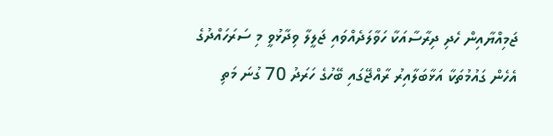ޖަމިއްޔާއިން ހެދި ދިރާސާއަކާ ހަވާލަދެއްވައި ޖަލީލާ ވިދާޅުވީ މި ސަރަހައްދުގެ އެހެން ގައުމުތަކާ އަޅާބަލާއިރު ރާއްޖޭގައި ބޭހުގެ ހަރަދު 70 ގުނަ މަތި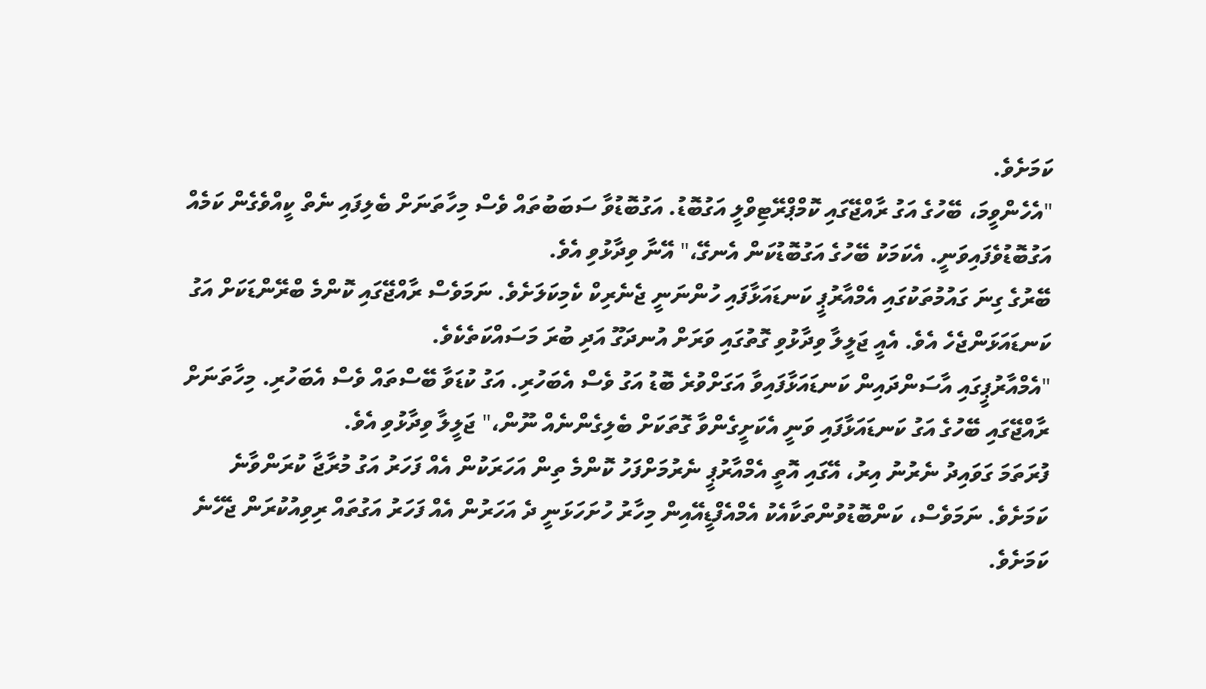ކަމަށެވެ.
"އެހެންވީމަ، ބޭހުގެ އަގު ރާއްޖޭގައި ކޮމްޕްރޭޓިވްލީ އަގުބޮޑު. އަގުބޮޑުވާ ސަބަބުތައް ވެސް މިހާތަނަށް ބެލިފައި ނެތް ކީއްވެގެން ކަމެއް އަގުބޮޑުވެފައިވަނީ. އެކަމަކު ބޭހުގެ އަގުބޮޑުކަން އެނގޭ،" އޭނާ ވިދާޅުވި އެވެ.
ބޭރުގެ ގިނަ ގައުމުތަކުގައި އެމްއާރުޕީ ކަނޑައަޅާފައި ހުންނަނީ ޖެނެރިކް ކެމިކަލަށެވެ. ނަމަވެސް ރާއްޖޭގައި ކޮންމެ ބްރޭންޑަކަށް އަގު ކަނޑައަޅަންޖެހެ އެވެ. އެއީ ޖަލީލާ ވިދާޅުވި ގޮތުގައި ވަރަށް އުނދަގޫ އަދި ބުރަ މަސައްކަތެކެވެ.
"އެމްއާރުޕީގައި އާސަންދައިން ކަނޑައަޅާފައިވާ އަގަށްވުރެ ބޮޑު އަގު ވެސް އެބަހުރި. އަގު ކުޑަވާ ބޭސްތައް ވެސް އެބަހުރި. މިހާތަނަށް ރާއްޖޭގައި ބޭހުގެ އަގު ކަނޑައަޅާފައި ވަނީ އެކަށީގެންވާ ގޮތަކަށް ބެލިގެންނެއް ނޫން،" ޖަލީލާ ވިދާޅުވި އެވެ.
ފުރަތަމަ ގަވައިދު ނެރުނު އިރު، އޭގައި އޮތީ އެމްއާރުޕީ ނެރުމަށްފަހު ކޮންމެ ތިން އަހަރަކުން އެއް ފަހަރު އަގު މުރާޖާ ކުރަންވާނެ ކަމަށެވެ. ނަމަވެސް، ކަންބޮޑުވުންތަކާއެކު އެމްއެފްޑީއޭއިން މިހާރު ހުށަހަޅަނީ ދެ އަހަރުން އެއް ފަހަރު އަގުތައް ރިވިއުކުރަން ޖެހޭނެ ކަމަށެވެ.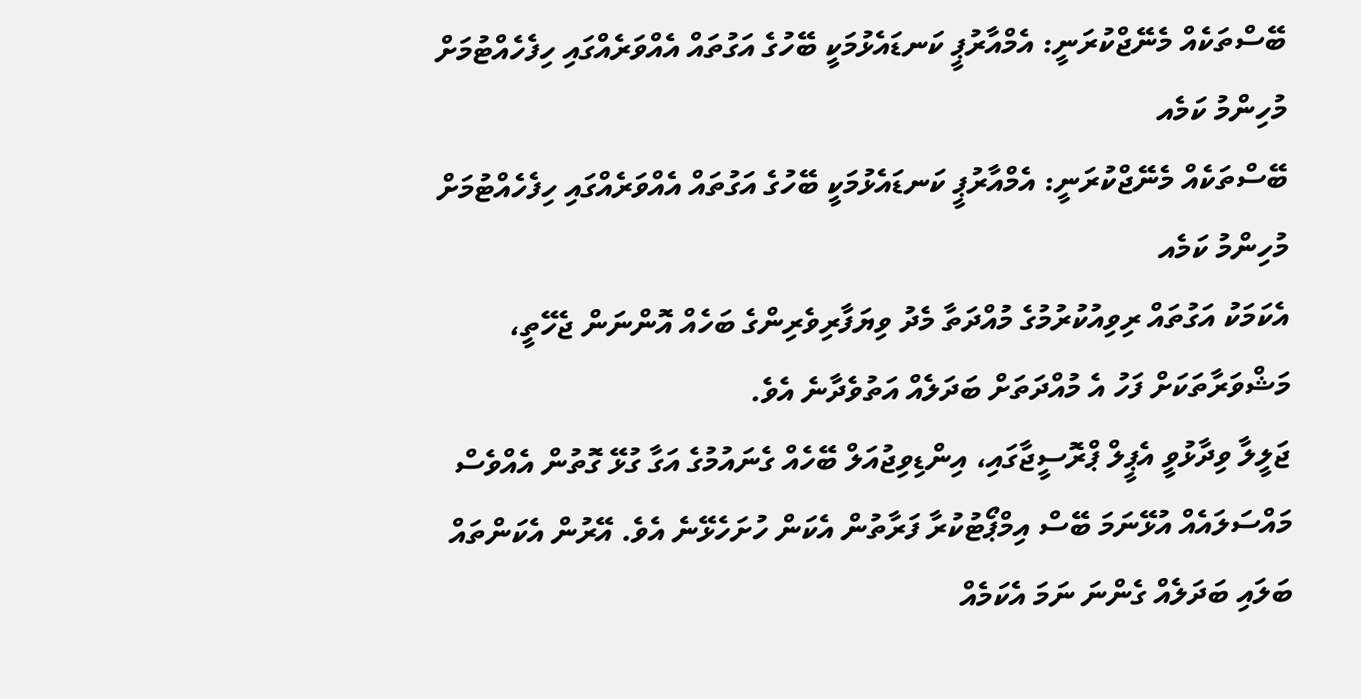ބޭސްތަކެއް މެނޭޖްކުރަނީ: އެމްއާރުޕީ ކަނޑައެޅުމަކީ ބޭހުގެ އަގުތައް އެއްވަރެއްގައި ހިފެހެއްޓުމަށް މުހިންމު ކަމެއ
ބޭސްތަކެއް މެނޭޖްކުރަނީ: އެމްއާރުޕީ ކަނޑައެޅުމަކީ ބޭހުގެ އަގުތައް އެއްވަރެއްގައި ހިފެހެއްޓުމަށް މުހިންމު ކަމެއ
އެކަމަކު އަގުތައް ރިވިއުކުރުމުގެ މުއްދަތާ މެދު ވިޔަފާރިވެރިންގެ ބަހެއް އޮންނަން ޖެހޭތީ، މަޝްވަރާތަކަށް ފަހު އެ މުއްދަތަށް ބަދަލެއް އަތުވެދާނެ އެވެ.
ޖަލީލާ ވިދާޅުވީ އެޕީލް ޕްރޮސީޖާގައި، އިންޑިވިޖުއަލް ބޭހެއް ގެނައުމުގެ އަގާ ގުޅޭ ގޮތުން އެއްވެސް މައްސަލައެއް އުޅޭނަމަ ބޭސް އިމްޕޯޓުކުރާ ފަރާތުން އެކަން ހުށަހެޅޭނެ އެވެ. އޭރުން އެކަންތައް ބަލައި ބަދަލެއް ގެންނަ ނަމަ އެކަމެއް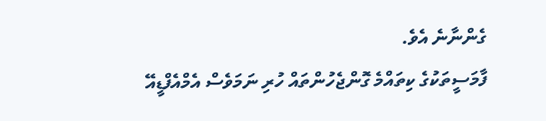ގެންނާނެ އެވެ.
ފާމަސީތަކުގެ ކިތައްމެ ގޮންޖެހުންތައް ހުރި ނަމަވެސް އެމްއެފްޑީއޭ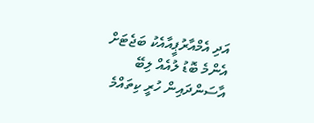އަދި އެމްއާރުޕީއާއެކު ބަޖެޓަށް އެންމެ ބޮޑު ލުއެއް ލިބޭ އާސަންދައިން ހުރީ ކިތައްމެ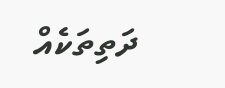ދަތިތަކެއް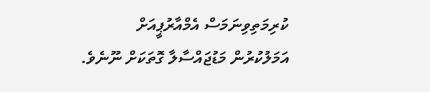ކުރިމަތިވިނަމަސް އެމްއާރުޕީއަށް އަމަލުކުރުން މަޑުޖައްސާލާ ގޮތަކަށް ނޫނެވެ.